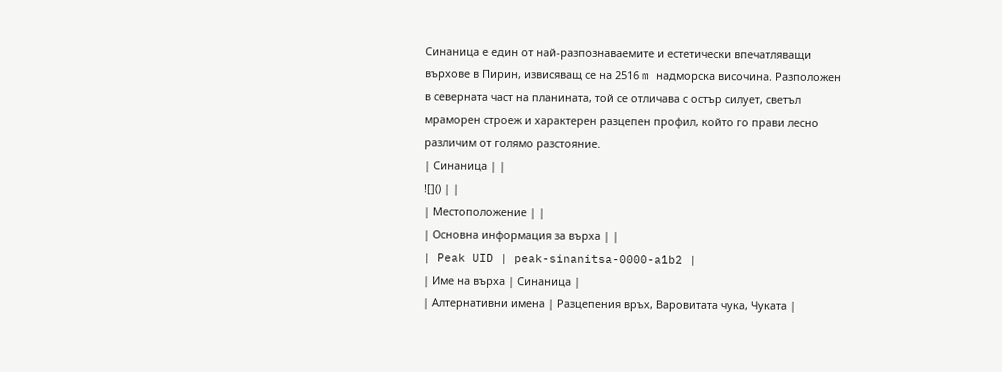Синаница е един от най-разпознаваемите и естетически впечатляващи върхове в Пирин, извисяващ се на 2516 m надморска височина. Разположен в северната част на планината, той се отличава с остър силует, светъл мраморен строеж и характерен разцепен профил, който го прави лесно различим от голямо разстояние.
| Синаница | |
![]() | |
| Местоположение | |
| Основна информация за върха | |
| Peak UID | peak-sinanitsa-0000-a1b2 |
| Име на върха | Синаница |
| Алтернативни имена | Разцепения връх, Варовитата чука, Чуката |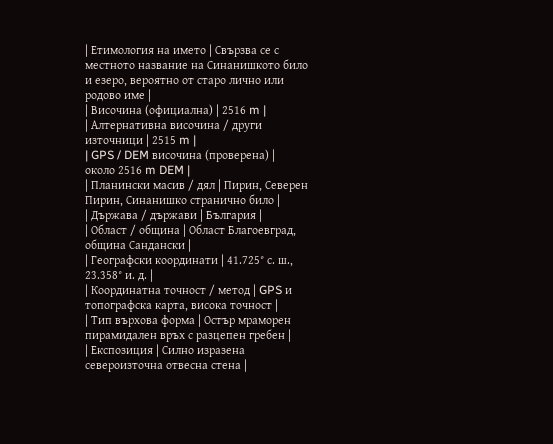| Етимология на името | Свързва се с местното название на Синанишкото било и езеро, вероятно от старо лично или родово име |
| Височина (официална) | 2516 m |
| Алтернативна височина / други източници | 2515 m |
| GPS / DEM височина (проверена) | около 2516 m DEM |
| Планински масив / дял | Пирин, Северен Пирин, Синанишко странично било |
| Държава / държави | България |
| Област / община | Област Благоевград, община Сандански |
| Географски координати | 41.725° с. ш., 23.358° и. д. |
| Координатна точност / метод | GPS и топографска карта, висока точност |
| Тип върхова форма | Остър мраморен пирамидален връх с разцепен гребен |
| Експозиция | Силно изразена североизточна отвесна стена |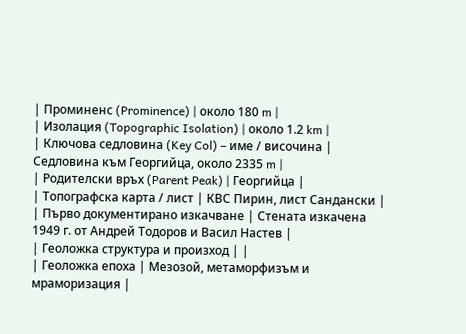| Проминенс (Prominence) | около 180 m |
| Изолация (Topographic Isolation) | около 1.2 km |
| Ключова седловина (Key Col) – име / височина | Седловина към Георгийца, около 2335 m |
| Родителски връх (Parent Peak) | Георгийца |
| Топографска карта / лист | КВС Пирин, лист Сандански |
| Първо документирано изкачване | Стената изкачена 1949 г. от Андрей Тодоров и Васил Настев |
| Геоложка структура и произход | |
| Геоложка епоха | Мезозой, метаморфизъм и мраморизация |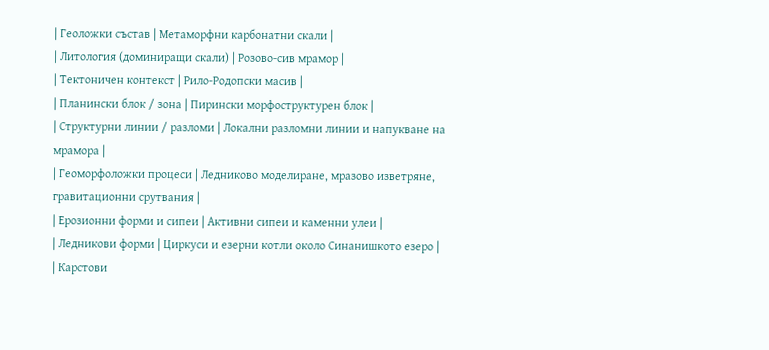| Геоложки състав | Метаморфни карбонатни скали |
| Литология (доминиращи скали) | Розово-сив мрамор |
| Тектоничен контекст | Рило-Родопски масив |
| Планински блок / зона | Пирински морфоструктурен блок |
| Структурни линии / разломи | Локални разломни линии и напукване на мрамора |
| Геоморфоложки процеси | Ледниково моделиране, мразово изветряне, гравитационни срутвания |
| Ерозионни форми и сипеи | Активни сипеи и каменни улеи |
| Ледникови форми | Циркуси и езерни котли около Синанишкото езеро |
| Карстови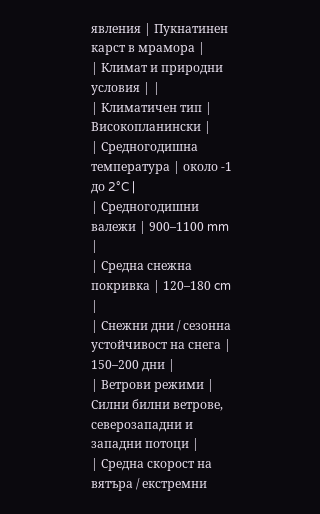явления | Пукнатинен карст в мрамора |
| Климат и природни условия | |
| Климатичен тип | Високопланински |
| Средногодишна температура | около -1 до 2°C |
| Средногодишни валежи | 900–1100 mm |
| Средна снежна покривка | 120–180 cm |
| Снежни дни / сезонна устойчивост на снега | 150–200 дни |
| Ветрови режими | Силни билни ветрове, северозападни и западни потоци |
| Средна скорост на вятъра / екстремни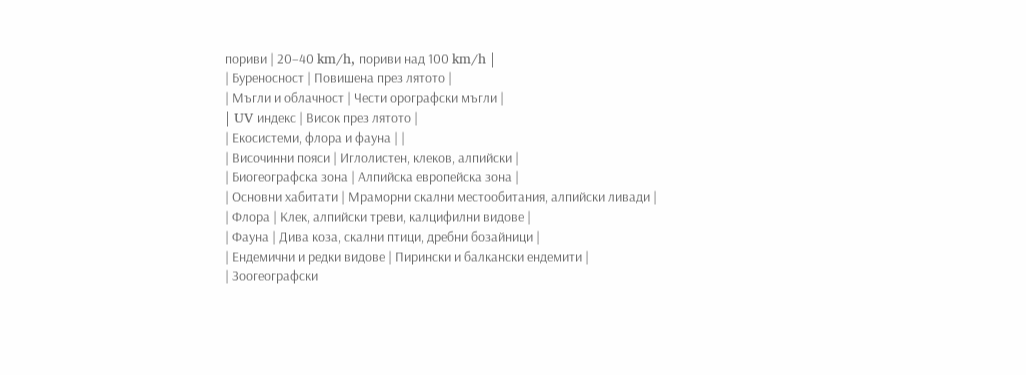пориви | 20–40 km/h, пориви над 100 km/h |
| Буреносност | Повишена през лятото |
| Мъгли и облачност | Чести орографски мъгли |
| UV индекс | Висок през лятото |
| Екосистеми, флора и фауна | |
| Височинни пояси | Иглолистен, клеков, алпийски |
| Биогеографска зона | Алпийска европейска зона |
| Основни хабитати | Мраморни скални местообитания, алпийски ливади |
| Флора | Клек, алпийски треви, калцифилни видове |
| Фауна | Дива коза, скални птици, дребни бозайници |
| Ендемични и редки видове | Пирински и балкански ендемити |
| Зоогеографски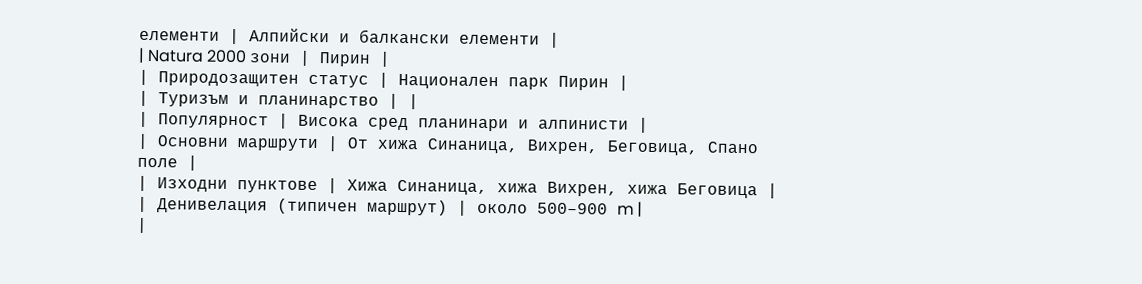елементи | Алпийски и балкански елементи |
| Natura 2000 зони | Пирин |
| Природозащитен статус | Национален парк Пирин |
| Туризъм и планинарство | |
| Популярност | Висока сред планинари и алпинисти |
| Основни маршрути | От хижа Синаница, Вихрен, Беговица, Спано поле |
| Изходни пунктове | Хижа Синаница, хижа Вихрен, хижа Беговица |
| Денивелация (типичен маршрут) | около 500–900 m |
|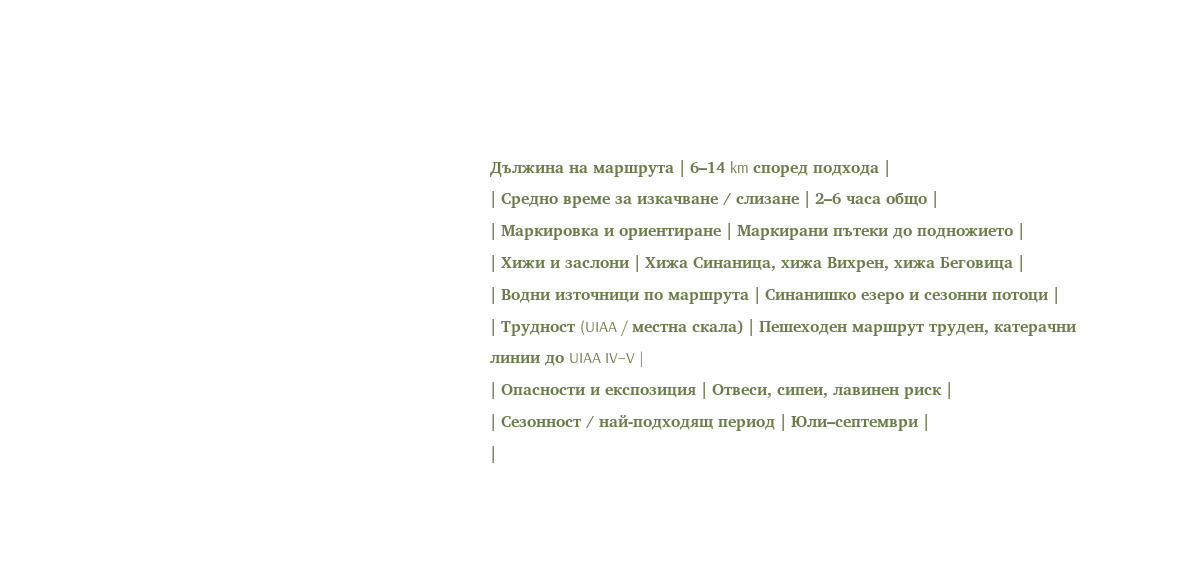Дължина на маршрута | 6–14 km според подхода |
| Средно време за изкачване / слизане | 2–6 часа общо |
| Маркировка и ориентиране | Маркирани пътеки до подножието |
| Хижи и заслони | Хижа Синаница, хижа Вихрен, хижа Беговица |
| Водни източници по маршрута | Синанишко езеро и сезонни потоци |
| Трудност (UIAA / местна скала) | Пешеходен маршрут труден, катерачни линии до UIAA IV–V |
| Опасности и експозиция | Отвеси, сипеи, лавинен риск |
| Сезонност / най-подходящ период | Юли–септември |
|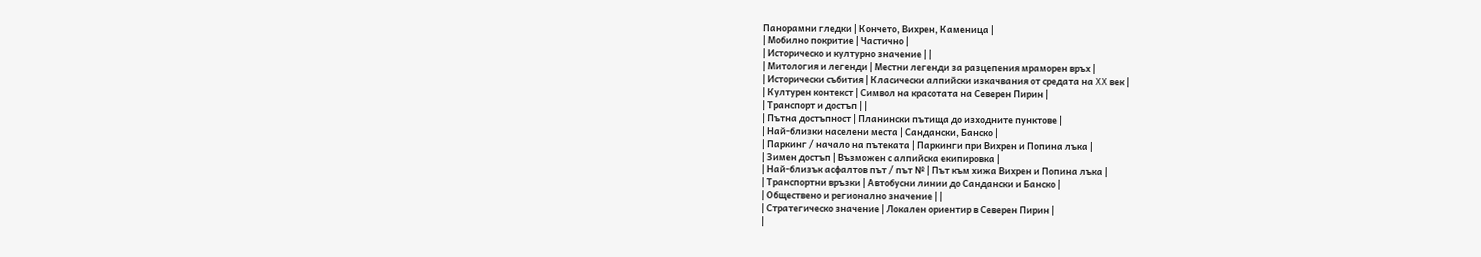Панорамни гледки | Кончето, Вихрен, Каменица |
| Мобилно покритие | Частично |
| Историческо и културно значение | |
| Митология и легенди | Местни легенди за разцепения мраморен връх |
| Исторически събития | Класически алпийски изкачвания от средата на XX век |
| Културен контекст | Символ на красотата на Северен Пирин |
| Транспорт и достъп | |
| Пътна достъпност | Планински пътища до изходните пунктове |
| Най-близки населени места | Сандански, Банско |
| Паркинг / начало на пътеката | Паркинги при Вихрен и Попина лъка |
| Зимен достъп | Възможен с алпийска екипировка |
| Най-близък асфалтов път / път № | Път към хижа Вихрен и Попина лъка |
| Транспортни връзки | Автобусни линии до Сандански и Банско |
| Обществено и регионално значение | |
| Стратегическо значение | Локален ориентир в Северен Пирин |
|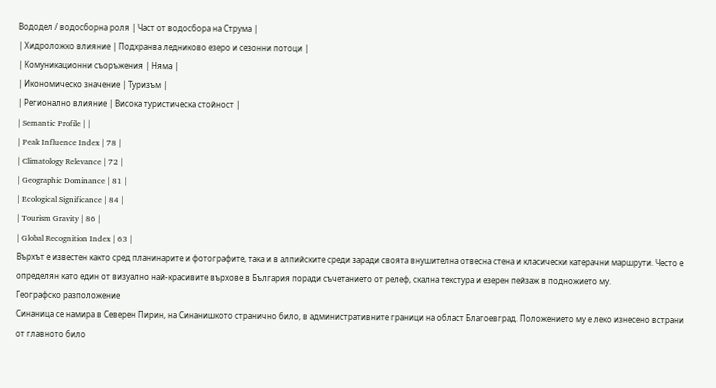Вододел / водосборна роля | Част от водосбора на Струма |
| Хидроложко влияние | Подхранва ледниково езеро и сезонни потоци |
| Комуникационни съоръжения | Няма |
| Икономическо значение | Туризъм |
| Регионално влияние | Висока туристическа стойност |
| Semantic Profile | |
| Peak Influence Index | 78 |
| Climatology Relevance | 72 |
| Geographic Dominance | 81 |
| Ecological Significance | 84 |
| Tourism Gravity | 86 |
| Global Recognition Index | 63 |
Върхът е известен както сред планинарите и фотографите, така и в алпийските среди заради своята внушителна отвесна стена и класически катерачни маршрути. Често е определян като един от визуално най-красивите върхове в България поради съчетанието от релеф, скална текстура и езерен пейзаж в подножието му.
Географско разположение
Синаница се намира в Северен Пирин, на Синанишкото странично било, в административните граници на област Благоевград. Положението му е леко изнесено встрани от главното било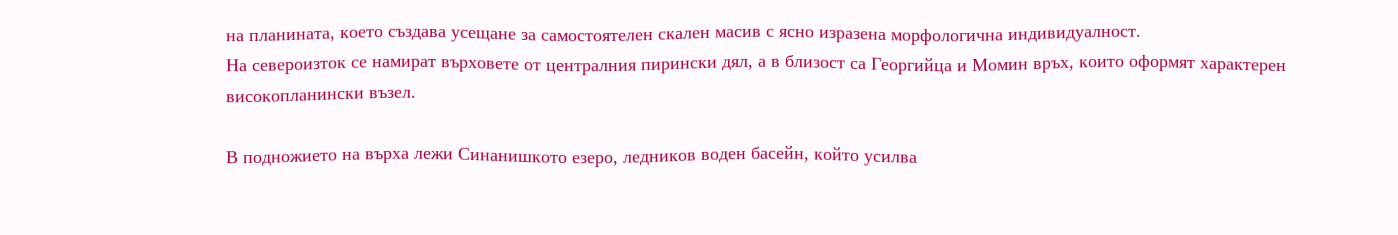на планината, което създава усещане за самостоятелен скален масив с ясно изразена морфологична индивидуалност.
На североизток се намират върховете от централния пирински дял, а в близост са Георгийца и Момин връх, които оформят характерен високопланински възел.

В подножието на върха лежи Синанишкото езеро, ледников воден басейн, който усилва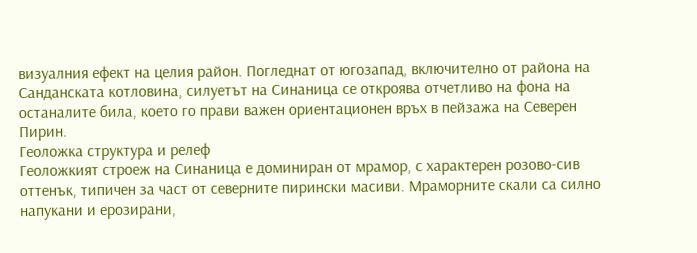визуалния ефект на целия район. Погледнат от югозапад, включително от района на Санданската котловина, силуетът на Синаница се откроява отчетливо на фона на останалите била, което го прави важен ориентационен връх в пейзажа на Северен Пирин.
Геоложка структура и релеф
Геоложкият строеж на Синаница е доминиран от мрамор, с характерен розово-сив оттенък, типичен за част от северните пирински масиви. Мраморните скали са силно напукани и ерозирани,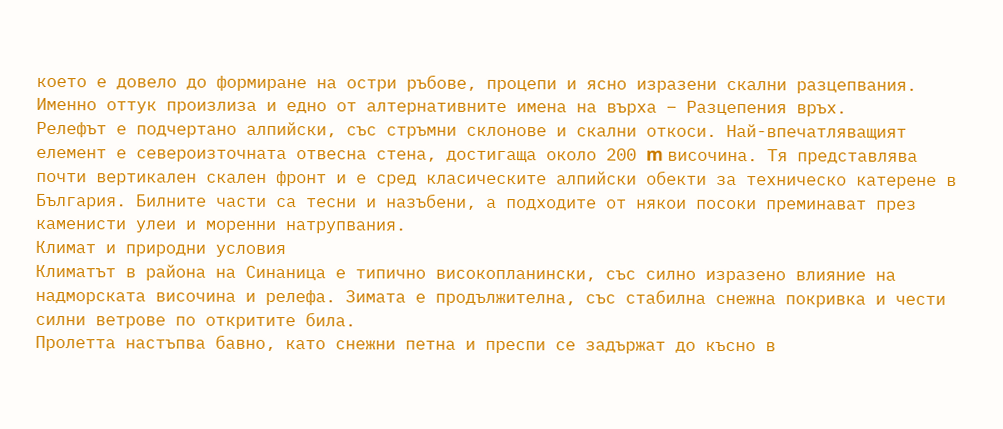което е довело до формиране на остри ръбове, процепи и ясно изразени скални разцепвания. Именно оттук произлиза и едно от алтернативните имена на върха – Разцепения връх.
Релефът е подчертано алпийски, със стръмни склонове и скални откоси. Най-впечатляващият елемент е североизточната отвесна стена, достигаща около 200 m височина. Тя представлява почти вертикален скален фронт и е сред класическите алпийски обекти за техническо катерене в България. Билните части са тесни и назъбени, а подходите от някои посоки преминават през каменисти улеи и моренни натрупвания.
Климат и природни условия
Климатът в района на Синаница е типично високопланински, със силно изразено влияние на надморската височина и релефа. Зимата е продължителна, със стабилна снежна покривка и чести силни ветрове по откритите била.
Пролетта настъпва бавно, като снежни петна и преспи се задържат до късно в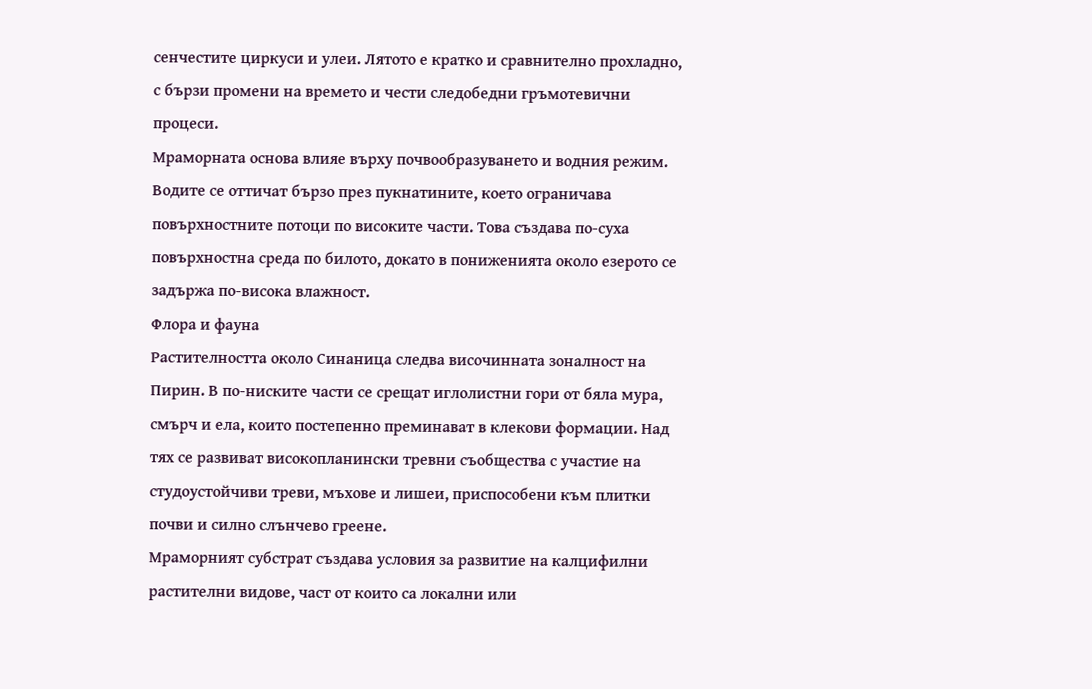сенчестите циркуси и улеи. Лятото е кратко и сравнително прохладно, с бързи промени на времето и чести следобедни гръмотевични процеси.
Мраморната основа влияе върху почвообразуването и водния режим. Водите се оттичат бързо през пукнатините, което ограничава повърхностните потоци по високите части. Това създава по-суха повърхностна среда по билото, докато в пониженията около езерото се задържа по-висока влажност.
Флора и фауна
Растителността около Синаница следва височинната зоналност на Пирин. В по-ниските части се срещат иглолистни гори от бяла мура, смърч и ела, които постепенно преминават в клекови формации. Над тях се развиват високопланински тревни съобщества с участие на студоустойчиви треви, мъхове и лишеи, приспособени към плитки почви и силно слънчево греене.
Мраморният субстрат създава условия за развитие на калцифилни растителни видове, част от които са локални или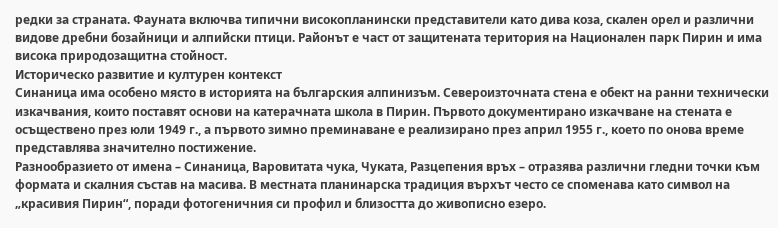редки за страната. Фауната включва типични високопланински представители като дива коза, скален орел и различни видове дребни бозайници и алпийски птици. Районът е част от защитената територия на Национален парк Пирин и има висока природозащитна стойност.
Историческо развитие и културен контекст
Синаница има особено място в историята на българския алпинизъм. Североизточната стена е обект на ранни технически изкачвания, които поставят основи на катерачната школа в Пирин. Първото документирано изкачване на стената е осъществено през юли 1949 г., а първото зимно преминаване е реализирано през април 1955 г., което по онова време представлява значително постижение.
Разнообразието от имена – Синаница, Варовитата чука, Чуката, Разцепения връх – отразява различни гледни точки към формата и скалния състав на масива. В местната планинарска традиция върхът често се споменава като символ на „красивия Пирин“, поради фотогеничния си профил и близостта до живописно езеро.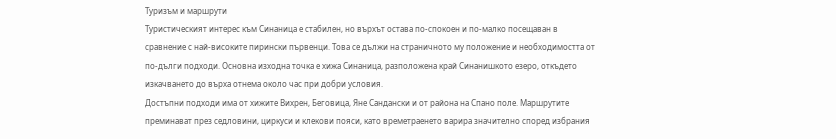Туризъм и маршрути
Туристическият интерес към Синаница е стабилен, но върхът остава по-спокоен и по-малко посещаван в сравнение с най-високите пирински първенци. Това се дължи на страничното му положение и необходимостта от по-дълги подходи. Основна изходна точка е хижа Синаница, разположена край Синанишкото езеро, откъдето изкачването до върха отнема около час при добри условия.
Достъпни подходи има от хижите Вихрен, Беговица, Яне Сандански и от района на Спано поле. Маршрутите преминават през седловини, циркуси и клекови пояси, като времетраенето варира значително според избрания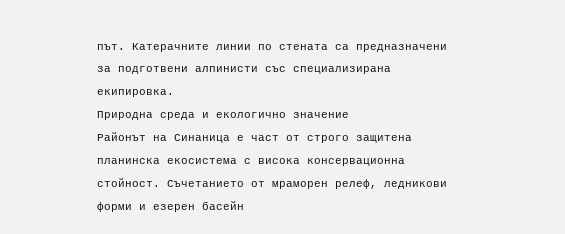път. Катерачните линии по стената са предназначени за подготвени алпинисти със специализирана екипировка.
Природна среда и екологично значение
Районът на Синаница е част от строго защитена планинска екосистема с висока консервационна стойност. Съчетанието от мраморен релеф, ледникови форми и езерен басейн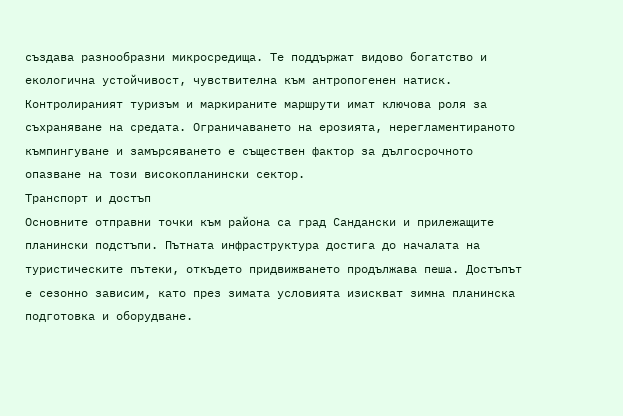създава разнообразни микросредища. Те поддържат видово богатство и екологична устойчивост, чувствителна към антропогенен натиск.
Контролираният туризъм и маркираните маршрути имат ключова роля за съхраняване на средата. Ограничаването на ерозията, нерегламентираното къмпингуване и замърсяването е съществен фактор за дългосрочното опазване на този високопланински сектор.
Транспорт и достъп
Основните отправни точки към района са град Сандански и прилежащите планински подстъпи. Пътната инфраструктура достига до началата на туристическите пътеки, откъдето придвижването продължава пеша. Достъпът е сезонно зависим, като през зимата условията изискват зимна планинска подготовка и оборудване.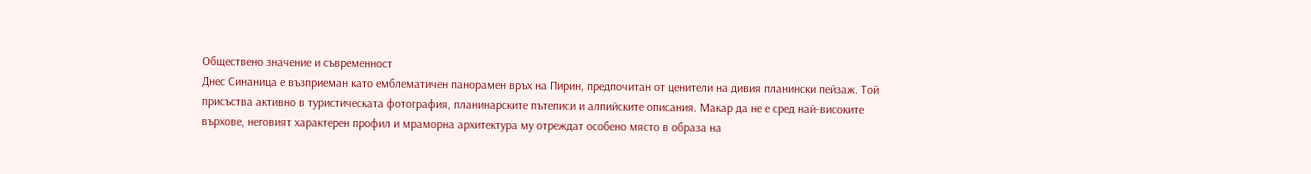Обществено значение и съвременност
Днес Синаница е възприеман като емблематичен панорамен връх на Пирин, предпочитан от ценители на дивия планински пейзаж. Той присъства активно в туристическата фотография, планинарските пътеписи и алпийските описания. Макар да не е сред най-високите върхове, неговият характерен профил и мраморна архитектура му отреждат особено място в образа на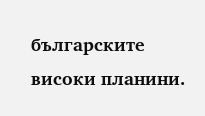българските високи планини.